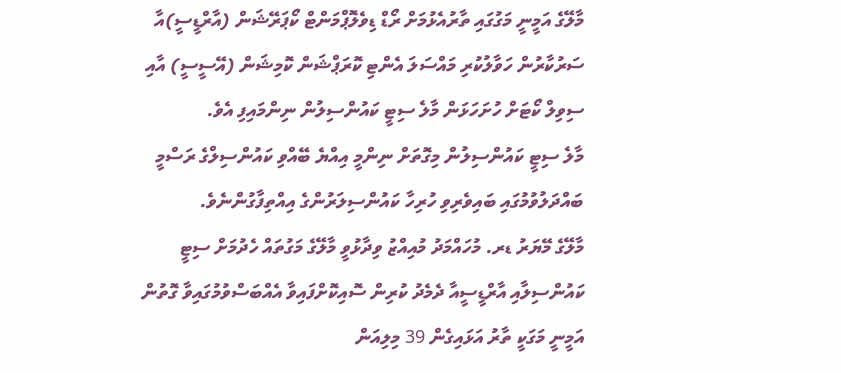މާލޭގެ އަމީނީ މަގުގައި ތާރުއެޅުމަށް ރޯޑް ޑިވެލޮޕްމަންޓް ކޯޕަރޭޝަން (އާރްޑީސީ)އާ ސަރުކާރުން ހަވާލުކުރި މައްސަލަ އެންޓި ކޮރަޕްޝަން ކޮމިޝަން (އޭސީސީ) އާއި ސިވިލް ކޯޓަށް ހުށަހަޅަން މާލެ ސިޓީ ކައުންސިލުން ނިންމައިފި އެވެ.
މާލެ ސިޓީ ކައުންސިލުން މިގޮތަށް ނިންމީ އިއްޔެ ބޭއްވި ކައުންސިލްގެ ރަސްމީ ބައްދަލުވުމުގައި ބައިވެރިވި ހުރިހާ ކައުންސިލަރުންގެ އިއްތިފާގުންނެވެ.
މާލޭގެ މޭޔަރު ޑރ. މުހައްމަދު މުއިއްޒު ވިދާޅުވީ މާލޭގެ މަގުތައް ހެދުމަށް ސިޓީ ކައުންސިލާއި އާރްޑީސީއާ ދެމެދު ކުރިން ސޮއިކޮށްފައިވާ އެއްބަސްވުމުގައިވާ ގޮތުން އަމީނީ މަގަކީ ތާރު އަޅައިގެން 39 މިލިއަން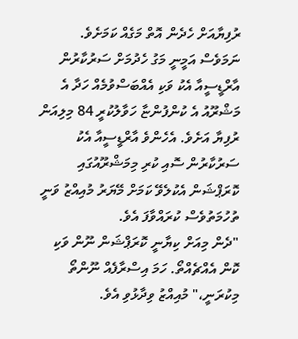ރުފިޔާއަށް ހެދެން އޮތް މަގެއް ކަމަށެވެ.
ނަމަވެސް އަމީނީ މަގު ހެދުމަށް ސަރުކާރުން އާރްޑީސީއާ އެކު ވަކި އެއްބަސްވުމެއް ހަދާ އެ މަޝްރޫއު އެ ކުންފުންޏާ ހަވާލުކުރީ 84 މިލިއަން ރުފިޔާ އަށެވެ. އެހެންވެ އާރްޑީސީއާ އެކު ސަރުކާރުން ސޮއި ކުރި މިމަޝްރޫއުގައި ކޮރަޕްޝަން އެކުލެވޭ ކަމަށް މޭޔަރު މުއިއްޒު ވަނީ ތުހުމަތުވެސް ކުރައްވާފަ އެވެ.
"ދެން މިއަށް ކިޔާނީ ކޮރަޕްޝަން ނޫން ވަކި ކޮން އެއްޗެއްތޯ. ހަމަ އިސްރާފެއް ނޫންތޯ މިކުރަނީ،" މުއިއްޒު ވިދާޅުވި އެވެ.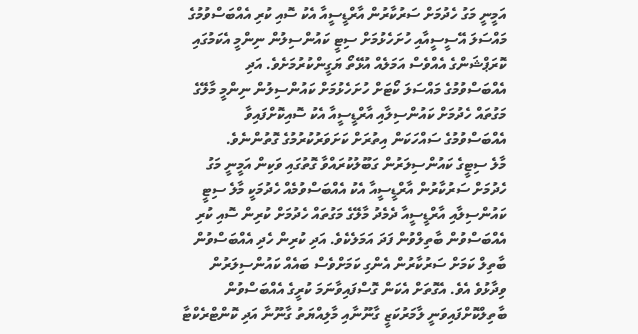އަމީނީ މަގު ހެދުމަށް ސަރުކާރުން އާރްޑީސީއާ އެކު ސޮއި ކުރި އެއްބަސްވުމުގެ މައްސަލަ އޭސީސީއާއި ހުށަހެޅުމަށް ސިޓީ ކައުންސިލުން ނިންމީ އެކަމުގައި ކޮރަޕްޝަންގެ އެއްވެސް އަމަލެއް އުޅޭތޯ ޔަގީންކުރުމަށެވެ. އަދި އެއްބަސްވުމުގެ މައްސަލަ ކޯޓަށް ހުށަހެޅުމަށް ކައުންސިލުން ނިންމީ މާލޭގެ މަގުތައް ހެދުމަށް ކައުންސިލާއި އާރްޑީސީއާ އެކު ސޮއިކޮށްފައިވާ އެއްބަސްވުމުގެ ސައްހަކަން އިތުރަށް ކަށަވަރުކުރުމުގެ ގޮތުންނެވެ.
މާލެ ސިޓީގެ ކައުންސިލަރުން ގަބޫލުކުރައްވާ ގޮތުގައި ވަކިން އަމީނީ މަގު ހެދުމަށް ސަރުކާރުން އާރްޑީސީއާ އެކު އެއްބަސްވުމެއް ހެދުމަކީ މާލެ ސިޓީ ކައުންސިލާއި އާރްޑީސީއާ ދެމެދު މާލޭގެ މަގުތައް ހެދުމަށް ކުރިން ސޮއި ކުރި އެއްބަސްވުން ބާތިލްވުން ފަދަ އަމަލެކެވެ. އަދި ކުރިން ހެދި އެއްބަސްވުން ބާތިލް ކަމަށް ސަރުކާރުން އެންގި ކަމަށްވެސް ބައެއް ކައުންސިލަރުން ވިދާޅުވެ އެވެ. އެގޮތަށް އެކަން ގޮސްފައިވާނަމަ ކުރީގެ އެއްބަސްވުން ބާތިލްކޮށްފައިވަނީ ލާމަރުކަޒީ ގާނޫނާއި މާލިއްޔަތު ގާނޫނާ އަދި ކޮންޓްރެކްޓާ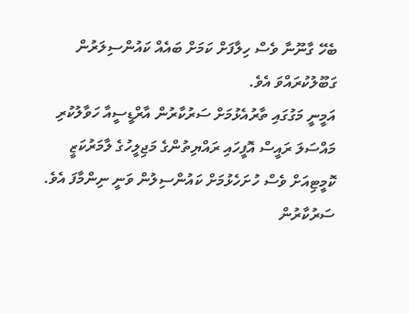ބެހޭ ގާނޫނާ ވެސް ހިލާފަށް ކަމަށް ބައެއް ކައުންސިލަރުން ގަބޫލުކުރައްވަ އެވެ.
އަމީނީ މަގުގައި ތާރުއެޅުމަށް ސަރުކާރުން އާރްޑީސީއާ ހަވާލުކުރި މައްސަލަ ރައީސް އޮފީހައި ރައްޔިތުންގެ މަޖިލީހުގެ ލާމަރުކަޒީ ކޮމީޓިއަށް ވެސް ހުށަހެޅުމަށް ކައުންސިލުން ވަނީ ނިންމާފަ އެވެ.
ސަރުކާރުން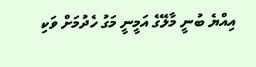އިއްޔެ ބުނީ މާލޭގެ އަމީނީ މަގު ހެދުމަށް ވަކި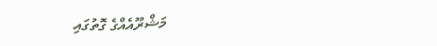މަޝްރޫއެއްގެ ގޮތުގައި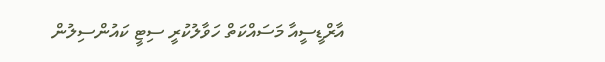އާރްޑީސީއާ މަސައްކަތް ހަވާލުކުރީ ސިޓީ ކައުންސިލުން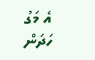އެ މަގު ހަދަން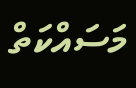މަސައްކަތް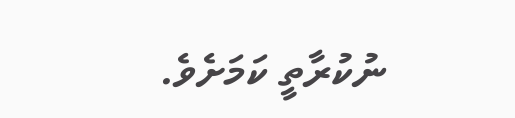ނުކުރާތީ ކަމަށެވެ.